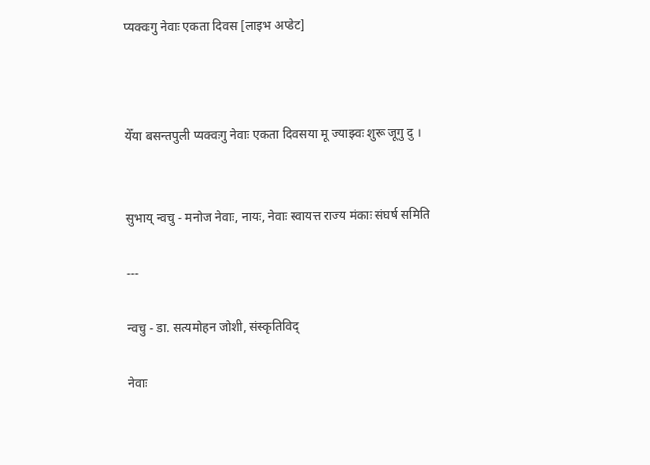प्यक्वःगु नेवाः एकता दिवस [लाइभ अप्डेट]



येँया बसन्तपुली प्यक्वःगु नेवाः एकता दिवसया मू ज्याझ्वः शुरू जूगु दु ।


सुभाय् न्वचु - मनोज नेवाः, नायः, नेवाः स्वायत्त राज्य मंकाः संघर्ष समिति

---

न्वचु - डा. सत्यमोहन जोशी, संस्कृतिविद्

नेवाः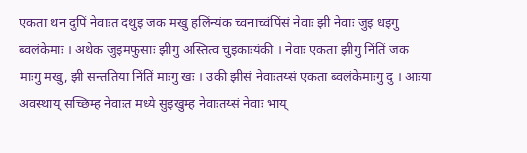एकता थन दुपिं नेवाःत दथुइ जक मखु हलिंन्यंक च्वनाच्वंपिंसं नेवाः झी नेवाः जुइ धइगु ब्वलंकेमाः । अथेक जुइमफुसाः झीगु अस्तित्व चुइकाःयंकी । नेवाः एकता झीगु निंतिं जक माःगु मखु, झी सन्ततिया निंतिं माःगु खः । उकी झीसं नेवाःतय्सं एकता ब्वलंकेमाःगु दु । आःया अवस्थाय् सच्छिम्ह नेवाःत मध्ये सुइखुम्ह नेवाःतय्सं नेवाः भाय्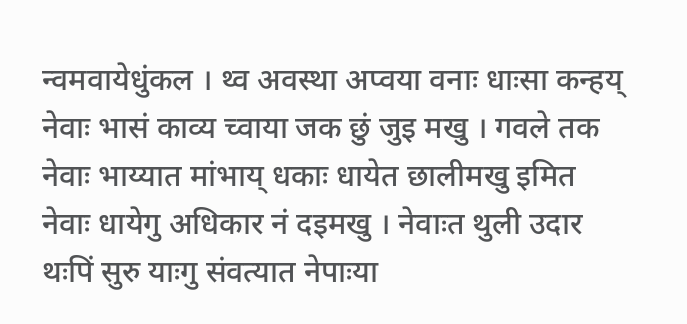न्वमवायेधुंकल । थ्व अवस्था अप्वया वनाः धाःसा कन्हय् नेवाः भासं काव्य च्वाया जक छुं जुइ मखु । गवले तक नेवाः भाय्यात मांभाय् धकाः धायेत छालीमखु इमित नेवाः धायेगु अधिकार नं दइमखु । नेवाःत थुली उदार थःपिं सुरु याःगु संवत्यात नेपाःया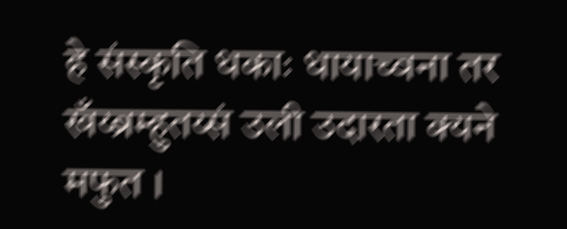हे संस्कृति धकाः धायाच्वना तर खँय्ब्रम्हुतय्सं उली उदारता क्यने मफुत ।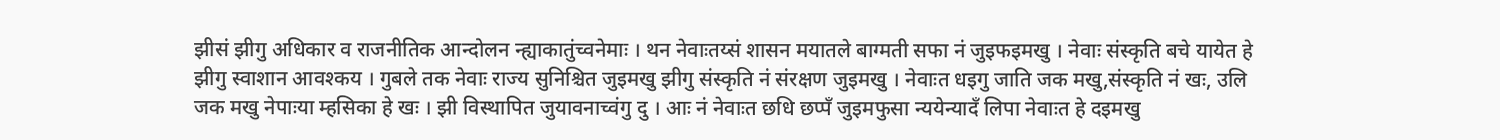झीसं झीगु अधिकार व राजनीतिक आन्दोलन न्ह्याकातुंच्वनेमाः । थन नेवाःतय्सं शासन मयातले बाग्मती सफा नं जुइफइमखु । नेवाः संस्कृति बचे यायेत हे झीगु स्वाशान आवश्कय । गुबले तक नेवाः राज्य सुनिश्चित जुइमखु झीगु संस्कृति नं संरक्षण जुइमखु । नेवाःत धइगु जाति जक मखु,संस्कृति नं खः, उलि जक मखु नेपाःया म्हसिका हे खः । झी विस्थापित जुयावनाच्वंगु दु । आः नं नेवाःत छधि छप्पँ जुइमफुसा न्ययेन्यादँ लिपा नेवाःत हे दइमखु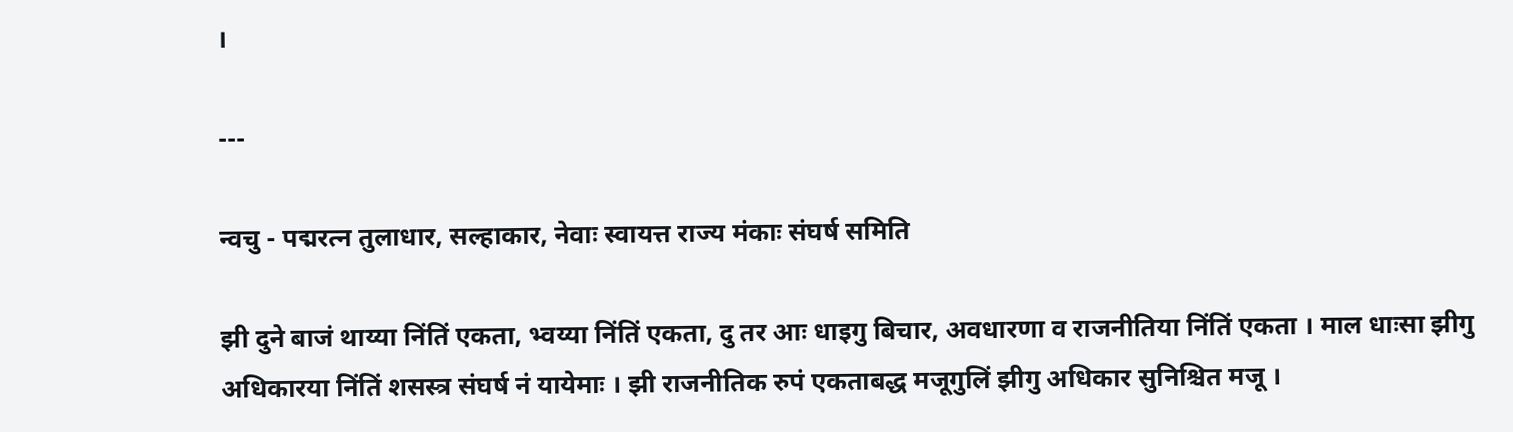।

---

न्वचु - पद्मरत्न तुलाधार, सल्हाकार, नेवाः स्वायत्त राज्य मंकाः संघर्ष समिति

झी दुने बाजं थाय्या निंतिं एकता, भ्वय्या निंतिं एकता, दु तर आः धाइगु बिचार, अवधारणा व राजनीतिया निंतिं एकता । माल धाःसा झीगु अधिकारया निंतिं शसस्त्र संघर्ष नं यायेमाः । झी राजनीतिक रुपं एकताबद्ध मजूगुलिं झीगु अधिकार सुनिश्चित मजू ।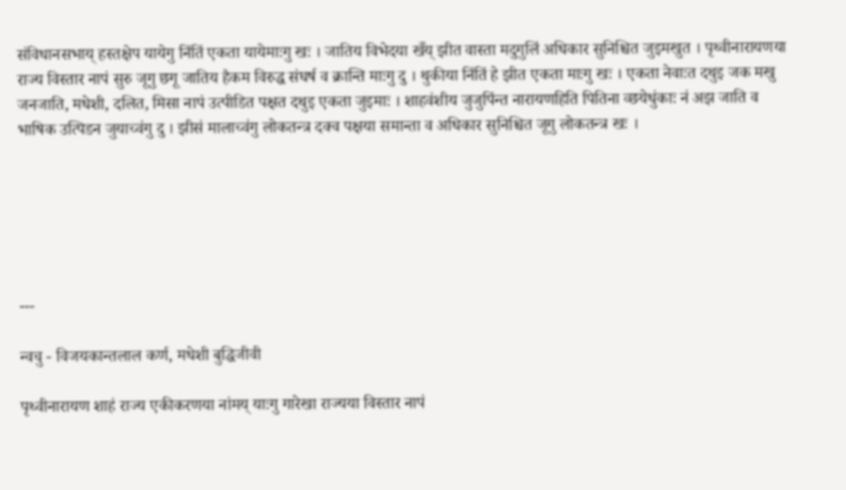संविधानसभाय् हस्तक्षेप यायेगु निंतिं एकता यायेमाःगु खः । जातिय विभेदया खँय् झीत वास्ता मदुगुलिं अधिकार सुनिश्चित जुइमखुत । पृथ्वीनारायणया राज्य विस्तार नापं सुरु जूगु छगू जातिय हैकम विरुद्ध संघर्ष व क्रान्ति माःगु दु । थुकीया निंतिं हे झीत एकता माःगु खः । एकता नेवाःत दथुइ जक मखु जनजाति, मधेशी, दलित, मिसा नापं उत्पीडित पक्षत दथुइ एकता जुइमाः । शाहवंशीय जुजुपिंन्त नारायणहिति पितिना व्छयेधुंकाः नं अझ जाति व भाषिक उत्पिडन जुयाच्वंगु दु । झीसं मालाच्वंगु लोकतन्त्र दक्व पक्षया समान्ता व अधिकार सुनिश्चित जूगु लोकतन्त्र खः ।






---

न्वचु - विजयकान्तलाल कर्ण, मधेशी बुद्धिजीवी

पृथ्वीनारायण शाहं राज्य एकीकरणया नांमय् याःगु गारेखा राज्यया विस्तार नापं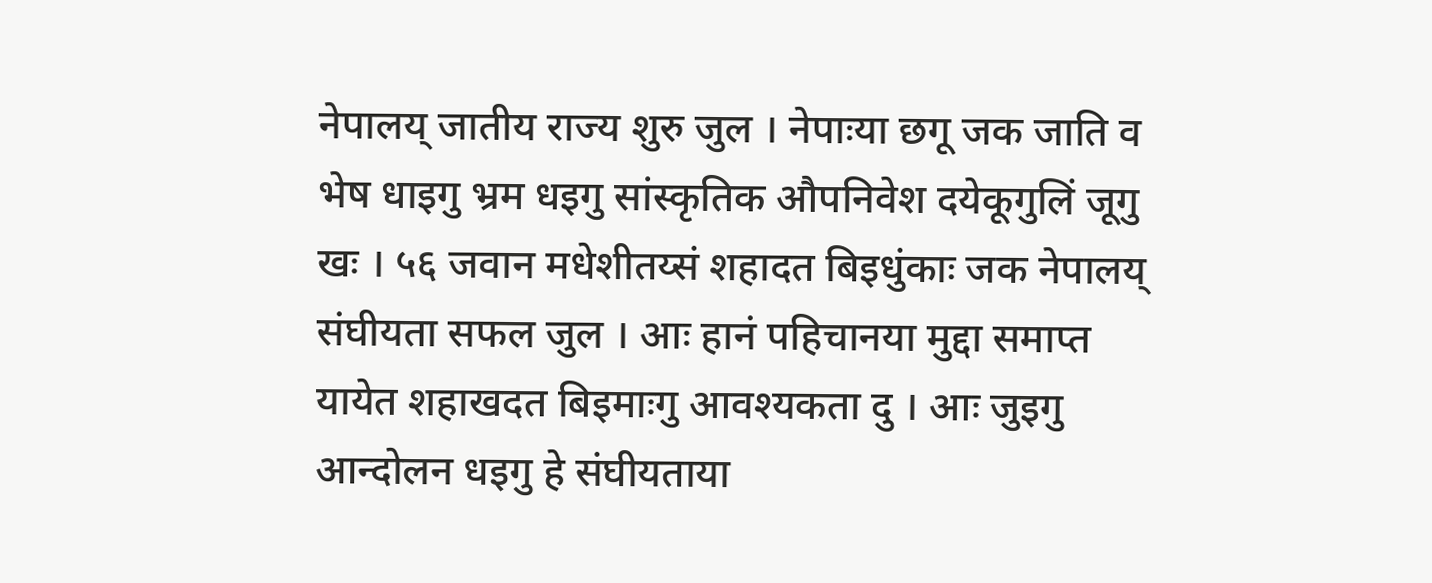नेपालय् जातीय राज्य शुरु जुल । नेपाःया छगू जक जाति व भेष धाइगु भ्रम धइगु सांस्कृतिक औपनिवेश दयेकूगुलिं जूगु खः । ५६ जवान मधेशीतय्सं शहादत बिइधुंकाः जक नेपालय् संघीयता सफल जुल । आः हानं पहिचानया मुद्दा समाप्त यायेत शहाखदत बिइमाःगु आवश्यकता दु । आः जुइगु आन्दोलन धइगु हे संघीयताया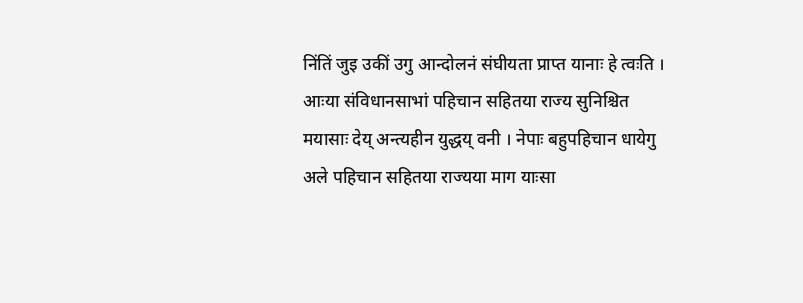निंतिं जुइ उकीं उगु आन्दोलनं संघीयता प्राप्त यानाः हे त्वःति । आःया संविधानसाभां पहिचान सहितया राज्य सुनिश्चित मयासाः देय् अन्त्यहीन युद्धय् वनी । नेपाः बहुपहिचान धायेगु अले पहिचान सहितया राज्यया माग याःसा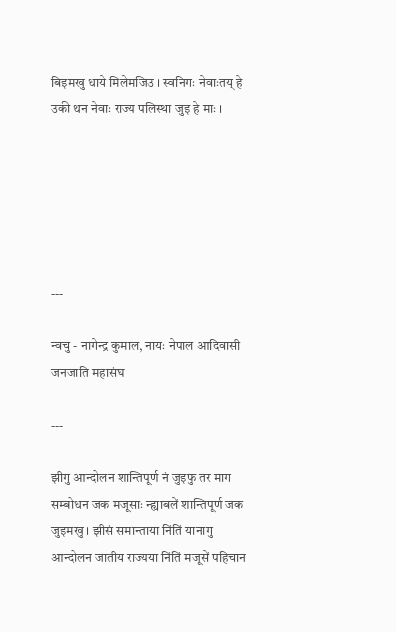बिइमखु धाये मिलेमजिउ । स्वनिगः नेवाःतय् हे उकी थन नेवाः राज्य पलिस्था जुइ हे माः ।






---

न्वचु - नागेन्द्र कुमाल, नायः नेपाल आदिवासी जनजाति महासंघ

---

झीगु आन्दोलन शान्तिपूर्ण नं जुइफु तर माग सम्बोधन जक मजूसाः न्ह्याबलें शान्तिपूर्ण जक जुइमखु । झीसं समान्ताया निंतिं यानागु आन्दोलन जातीय राज्यया निंतिं मजूसें पहिचान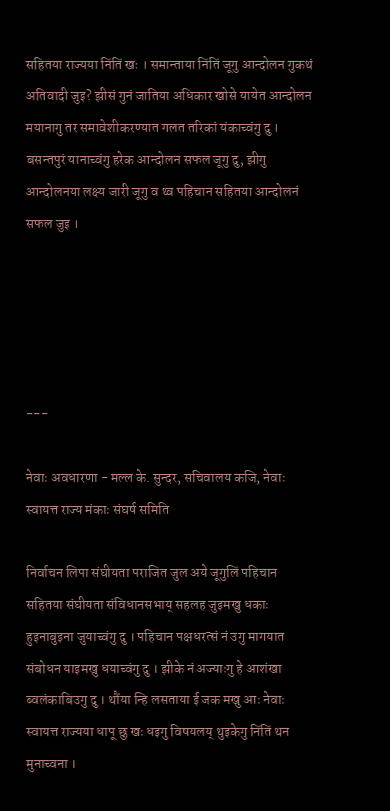सहितया राज्यया निंतिं खः । समान्ताया निंतिं जूगु आन्दोलन गुकथं अतिवादी जुइ? झीसं गुनं जातिया अधिकार खोसे यायेत आन्दोलन मयानागु तर समावेशीकरण्यात गलत तरिकां यंकाच्वंगु दु । बसन्तपुरं यानाच्वंगु हरेक आन्दोलन सफल जूगु दु, झीगु आन्दोलनया लक्ष्य जारी जूगु व थ्व पहिचान सहितया आन्दोलनं सफल जुइ ।





---

नेवाः अवधारणा - मल्ल के. सुन्दर, सचिवालय कजि, नेवाः स्वायत्त राज्य मंकाः संघर्ष समिति

निर्वाचन लिपा संघीयता पराजित जुल अये जूगुलिं पहिचान सहितया संघीयता संविधानसभाय् सहलह जुइमखु धकाः हुइनाबुइना जुयाच्वंगु दु । पहिचान पक्षधरत्सं नं उगु मागयात संबोधन याइमखु धयाच्वंगु दु । झीके नं अज्याःगु हे आशंखा ब्वलंकाबिउगु दु । थौंया न्हि लसताया ई जक मखु आः नेवाः स्वायत्त राज्यया धापू छु खः धइगु विषयलय् थुइकेगु निंतिं थन मुनाच्वना ।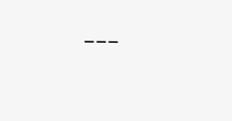---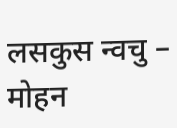लसकुस न्वचु – मोहन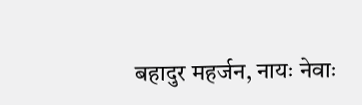बहादुर महर्जन, नायः नेवाः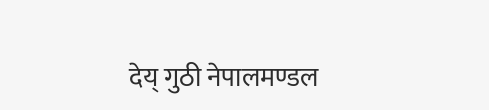देय् गुठी नेपालमण्डल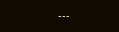---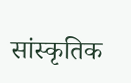सांस्कृतिक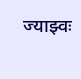ज्याझ्वः